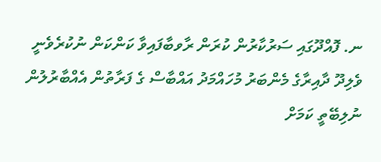ނ. ފޮއްދޫގައި ސަރުކާރުން ކުރަން ރާވބާފައިވާ ކަންކަން ނުކުރެވެނީ ވެލިދޫ ދާއިރާގެ މެންބަރު މުހައްމަދު އައްބާސް ގެ ފަރާތުން އެއްބާރުލުން ނުލިބޭތީ ކަމަށް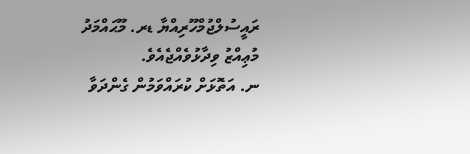ރައީސުލްޖުމްހޫރިއްޔާ ޑރ. މޫޙައްމަދު މުޢިއްޒު ވިދާޅުވެއްޖެއެވެ.
ނ. އަތޮޅަށް ކުރައްވަމުން ގެންދަވާ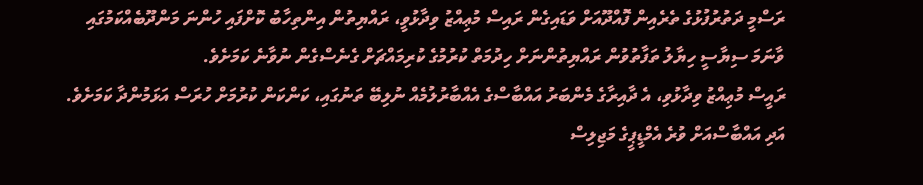ރަސްމީ ދަތުރުފުޅުގެ ތެރެއިން ފޮއްދޫއަށް ވަޑައިގެން ރައިސް މުޢިއްޒު ވިދާޅުވީ، ރައްޔިތުން އިންތިހާބު ކޮށްފައި ހުންނަ މަންދޫބެއްކަމުގައި ވާނަމަ ސިޔާސީ ހިޔާލު ތަފާތުވުން ރައްޔިތުންނަށް ހިދުމަތް ކުރުމުގެ ކުރިމައްޗަށް ގެނެސްގެން ނުވާނެ ކަމަށެވެ.
ރައީސް މުޢިއްޒު ވިދާޅުވި، އެ ދާއިރާގެ މެންބަރު އައްބާސްގެ އެއްބާރުލުމެއް ނުލިބޭ ތަނުގައި، ކަންކަން ކުރުމަށް ހުރަސް އަޅަމުންދާ ކަމަށެވެ. އަދި އައްބާސްއަށް ވުރެ އެމްޑީޕީގެ މަޖިލިސް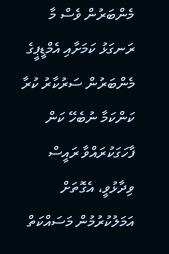މެންބަރުން ވެސް މާ ރަނގަޅު ކަމަށާއި އެމްޑީޕީގެ މެންބަރުން ސަރުކާރު ކުރާ ކަންކަމާ ނުބެހޭ ކަން ފާހަގަކުރައްވާ ރައީސް ވިދާޅުވީ، އެގޮތަށް އަމަލުކުރުމުން މަސައްކަތް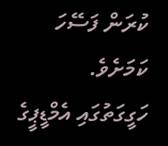ކުރަން ފަސޭހަ ކަމަށެވެ.
ހަގީގަތުގައި އެމްޑީޕީގެ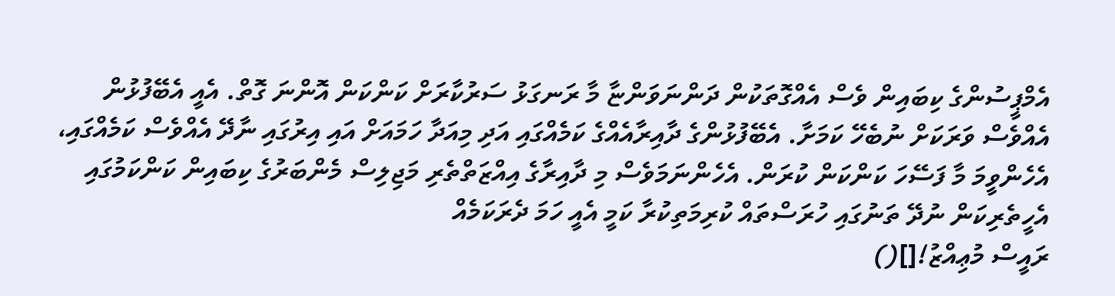އެމްޕީސުންގެ ކިބައިން ވެސް އެއްގޮތަކުން ދަންނަވަންޏާ މާ ރަނގަޅު ސަރުކާރަށް ކަންކަން އޮންނަ ގޮތް. އެއީ އެބޭފުޅުން އެއްވެސް ވަރަކަށް ނުބެހޭ ކަމަށާ. އެބޭފުޅުންގެ ދާއިރާއެއްގެ ކަމެއްގައި އަދި މިއަދާ ހަމައަށް އައި އިރުގައި ނާދޭ އެއްވެސް ކަމެއްގައި، އެހެންވީމަ މާ ފަސޭހަ ކަންކަން ކުރަން. އެހެންނަމަވެސް މި ދާއިރާގެ އިއްޒަތްތެރި މަޖިލިސް މެންބަރުގެ ކިބައިން ކަންކަމުގައި އެހީތެރިކަން ނުދޭ ތަނުގައި ހުރަސްތައް ކުރިމަތިކުރާ ކަމީ އެއީ ހަމަ ދެރަކަމެއް
ރައީސް މުޢިއްޒު![]()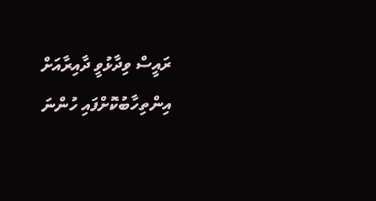ރައީސް ވިދާޅުވީ ދާއިރާއަށް އިންތިހާބުކޮށްފައި ހުންނަ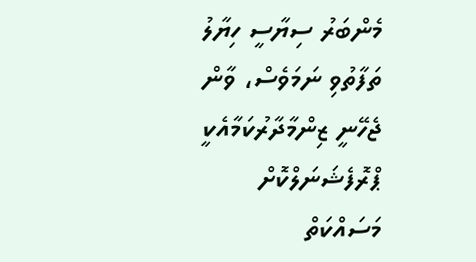މެންބަރު ސިޔާސީ ހިޔާލު ތަފާތުވި ނަމަވެސް، ވާން ޖެހޭނީ ޒިންމާދާރުކަމާއެކީ ޕްރޮފެޝަނަލްކޮށް މަސައްކަތް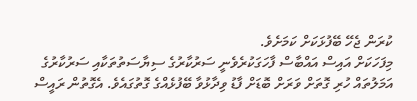ކުރަން ޖެހޭ ބޭފުޅަކަށް ކަމަށެވެ.
މިފަހަކަށް އައިސް އައްބާސް ފާހަގަކުރެވެނީ ސަރުކާރުގެ ސިޔާސަތުތަކާއި ސަރުކާރުގެ އަމަލުތައް ހުރި ގޮތަށް ވަރަށް ބޮޑަށް ފާޑު ވިދާޅުވާ ބޭފުޅެއްގެ ގޮތުގައެވެ. އެގޮތުން ރައީސް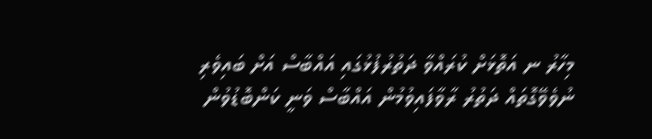މިހާރު ނ އަތޮޅަށް ކުރައްވާ ދަތުރުފުޅުގައި އައްބާސް އަށް ބައިވެރި ނުވެވޭގޮތައް ދަތުރު ރާވާފައިވުމުން އައްބާސް ވަނީ ކަންބޮޑުވުން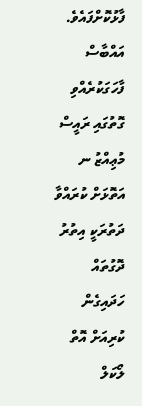ފާޅުކޮށްފައެވެ.
އައްބާސް ފާހަގަކުރެއްވި ގޮތުގައި ރައީސް މުޢިއްޒު ނ އަތޮޅަށް ކުރައްވާ ދަތުރަކީ އިތުރު ދޮގުތައް ހަދައިގެން ކުރިއަށް އޮތް ލޯކަލް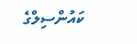ކައުންސިލްގެ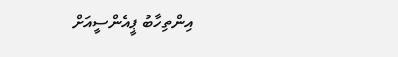އިންތިހާބު ޕީއެންސީއަށް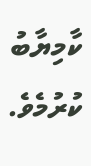ކާމިޔާބު ކުރުމެވެ.